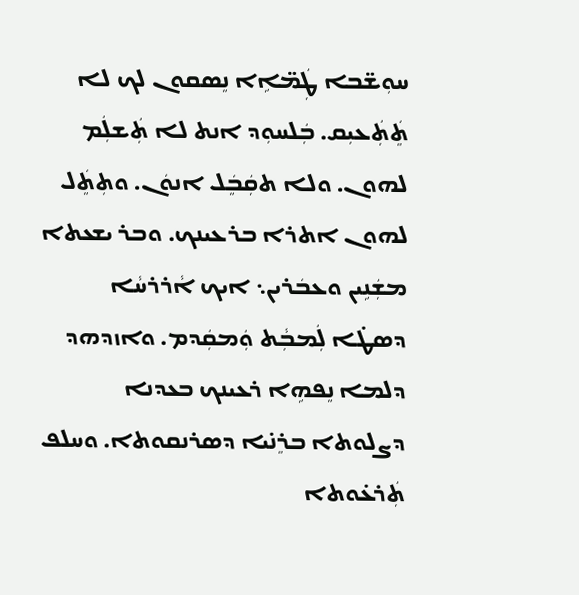ܚܘܼܫ̈ܒܐ ܛܲܡ̈ܐܹܐ ܢܸܤܩܘܢ ܠܟ ܠܐ ܬܸܿܬܲܥܝܼܩ. ܒܲܠܚܘܼܕ ܐܢܬ ܠܐ ܬܲܫܠܲܡ ܠܗܘܢ. ܘܠܐ ܬܩܲܒܸܿܠ ܐܢܘܿܢ. ܘܬܼܬܸܿܠ ܠܗܘܢ ܐܬܪܐ ܒܪܥܝܢܟ. ܘܒܪ ܝܫܥܬܐ ܡܫܲܢܹܝܢ ܘܥܒܿܪܝܢ܆ ܐܝܟ ܐܵܪܪܚܵܐ ܕܤܛ̇ܐ ܠܲܡܒܼܵܬ ܘܲܡܩܲܕܡ. ܘܐܙܕܗܕ ܕܠܡܐ ܢܸܦܗܹܐ ܪܥܝܢܟ ܒܥܕܢܐ ܕܨܠܘܬܐ ܒܪܸܢ̇ܝܐ ܕܤܪܢܩܘܬܐ. ܘܚܠܦ ܬܲܪܥ̇ܘܬܐ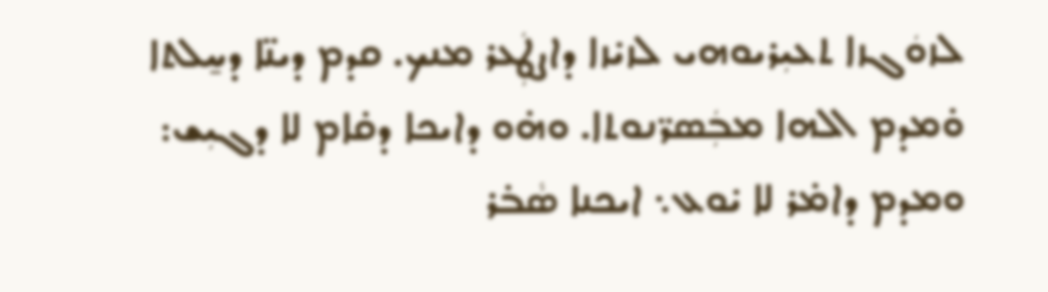ܠܙܘܿܓܙܐ ܬܥܝܼܪܝܘܗܝ ܠܙܝ̇ܙܐ ܕܐܨܛܲܥܪ ܡܢܟ. ܩܕܡ ܕܝܢ̈ܐ ܕܚ̱ܠܬܐ ܘ̇ܡܕܡ ܐܠܗܐ ܡܒܲܤܪ̈ܢܘܬܐ. ܘܗ̇ܘ ܕܐܝܟܐ ܕܩ̇ܐܡ ܠܐ ܕܓܝܼܫ: ܘܡܕܡ ܕܐܡ̇ܪ ܠܐ ܝ̇ܘܥ܆ ܐܝܟܢܐ ܤܵܒ̇ܪ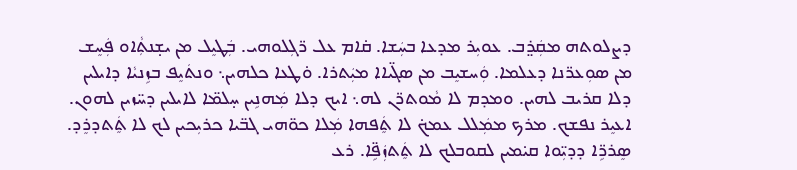ܕܨܠܘܬܗ ܡܩܲܪ̤ܒ. ܥܘܝܼܪ ܡܕܥܐ ܒܚܲܫܐ. ܩ̇ܐܡ ܥܠ ܪ̈ܓܼܠܘܗܝ. ܒܲܛܝܸܠ ܡܢ ܝܫ̣ܢܬܼܵܐܘ ܦܲܚܸܫ ܡܢ ܣܘܼܥܪ̈ܢܐ ܕܥܠܡܐ. ܘܲܚܫܝܸܒ ܡܢ ܤܓ̈ܝܐܐ ܡܝܲܬܪܐ. ܘ̇ܛܥܐ ܟܠܗܝܢ܆ ܘܢܬܿܝܸܦ ܒܙܹܢܝܵܐ ܕܐܝܠܝܢ ܕܠܐ ܩܪܝܒ ܠܗܝܢ. ܘܡܕܡ ܠܐ ܡܵܘܬܪ̈ܢ ܠܗ܆ ܐܝܟ ܕܠܐ ܡܲܗܢܹܝܢ ܚ̣ܠܡ̈ܐ ܠܐܝܠܝܢ ܕܚ̈ܙܝܢ ܠܗܘܢ. ܐܥܝܸܪ ܢܦܫܟ. ܡܪܟ ܡܡܲܠܠ ܥܡܟ̇ ܠܐ ܬܸܿܦܗܐ ܡܲܠܐ ܟܘ̈ܗܝ ܓܒ̈ܝܐ ܟܪܝܼܟܝܢ ܠܟ ܠܐ ܬܸܿܬܕܪܸܕ. ܤܸܪܪܹ̈ܐ ܕܕܝܼ̈ܘܐ ܩܝ̇ܡܝܢ ܠܩܘܒܠܟ ܠܐ ܬܸܿܬܙܲܦܹ̈ܐ. ܪܥ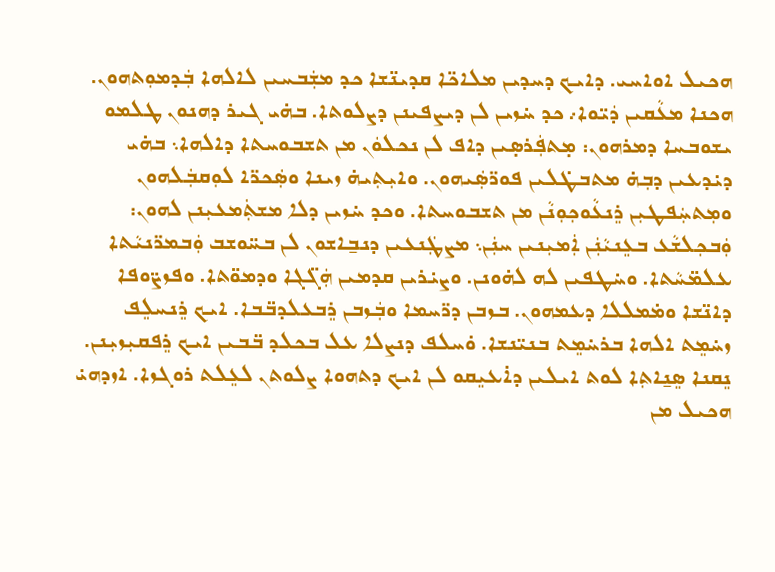ܗܟܝܠ ܐܘܐܚܝ. ܕܐܝܟ ܕܚܕܝܢ ܡܠܐܟ̈ܐ ܩܕܝܢ̈ܫܐ ܟܕ ܡܫܲܒܚܝܢ ܠܐܠܗܐ ܒܲܕܡܘܼܬܗܘܢ. ܗܟܢܐ ܡܥܵܩܝܢ ܕܿܝ̈ܘܐ܇ ܟܕ ܚ̇ܙܝܢ ܠܢ ܕܝܨܦܝܢܢ ܕܨܠܘܬܐ. ܒܗ̇ܝ ܓܝܪ ܕܗܢܘܢ ܛܠܡܘ ܝܫܘܒܚܐ ܕܡܪܗܘܢ: ܡ̣ܬܦܲܪܤ̣ܝܢ ܕܐܦ ܠܢ ܢܟܠܘܿܢ ܡܢ ܬܫܒܘܚܬܐ ܕܐܠܗܐ܆ ܒܗ̇ܝ ܕܝ̇ܕܥܝܢ ܕܒܼܗ̇ ܡܬܒܛ̇ܠܝܢ ܦܘܪ̈ܤܲܝܗܘܢ. ܘܐܝܼܬܼܝܗ̇ ܙܝܢܐ ܘܤܲܟܪ̈ܐ ܠܘܼܩܒܲܠܗܘܢ ܘܡܼܬܚܲܦܛܝܼܢ ܪܸܢܥܵܘܟܼܘܼܢܵܢ ܡܢ ܬܫܒܘܚܬܐ. ܘܟܕ ܚ̇ܙܝܢ ܕܠܐ ܡܫܬܲܡܥܝܼܢܢ ܠܗܘܢ: ܘܲܒܟܼܠܫܵܥ ܒܥܸܢܝܵܢܲܢ ܐܲܡܝܼܢܝܢ ܚܢܲܢ܆ ܡܨܛܲܢܥܝܢ ܕܢܒ̱ܐܫܘܢ ܠܢ ܒܚ̈ܘܫܒ ܘܲܒܡܪ̈ܢܝܵܬܐ ܥܠܡ̈ܚܵܬܐ. ܘܚ̇ܛܦܝܢ ܠܗ ܠܗ̇ܘܢܢ. ܘܨܝ̇ܪܝܢ ܩܕܡܝܢ ܗܲܓ̈ܓܐ ܘܕܡܘ̈ܬܐ. ܘܦܙܨ̈ܘܦܐ ܕܐܢ̈ܫܐ ܘܡ̇ܡܠܠܐ ܕܥܡܗܘܢ. ܒܙܒܢ ܕܪ̈ܚܡܐ ܘܒܲܙܒܢ ܪܸܒܥܠܕܒ̈ܒܐ. ܐܝܟ ܪܸܢܚܠܸܦ ܙܚ̇ܡܸܬ ܐܠܗܐ ܒܪܚ̇ܡܸܬ ܒܢܝ̈ܢܫܐ. ܘ̇ܚܠܦ ܕܢܨܠܐ ܥܠ ܒܟܠܕ ܒ̈ܒܝܢ ܐܝܟ ܪܸܦܩܝܼܙܝܼܢܢ. ܢܸܩܢܐ ܤܸܢ̱ܐܬܼܐ ܠܘܬ ܐܝܠܝܢ ܕܐ̇ܥܝܸܩܘ ܠܢ ܐܝܟ ܕܬܗܘܐ ܨܠܘܬܢ ܠܥܸܠܬ ܪܘܓܙܐ. ܐܙܕܗܝ̇ ܗܟܝܠ ܡܢ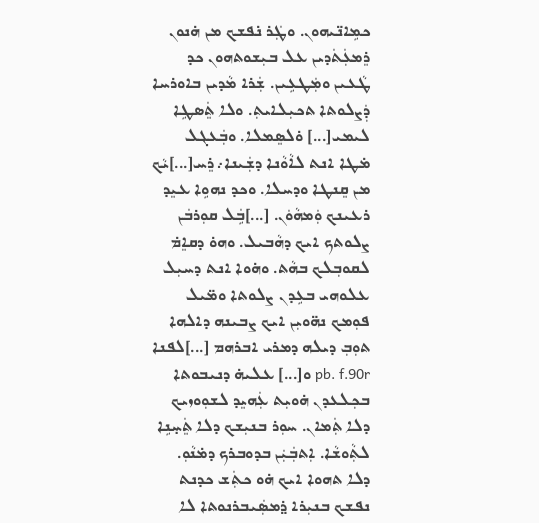ܟܡܹܐܢ̈ܝܗܘܢ. ܘܛܲܪ ܢ̇ܦܫܟ ܡܢ ܗ̇ܢܘܢ ܪܸܡܥܲܬܿܕܝܢ ܥܠ ܒܝܼܫܘܬܗܘܢ ܟܕ ܛܵܥܝܢ ܘܡܲܛܥܹܝܢ. ܫܲܪܐ ܡܵܕܝܢ ܒܐܘܪܚܐ ܕܲܨܠܘܬܐ ܬܟܝܼܠܐܝܬܼ. ܘܠܐ ܬܸܿܤܛܹܐ ܠܝܡܝ[...] ܘ̇ܠܤܸܡܠܐ. ܘܒܲܥܓܠ ܡ̇ܛܐ ܐܢܬ ܠܐܵܘܵܢܐ ܕܫܲܝܢܐ܇ ܪܸܚ[...]ܝܵܟ ܡܢ ܩܸܢܛܐ ܘܕܚܠܐ. ܘܟܕ ܢܗܘܹܐ ܥܝܸܕ ܪܥܝܢܟ ܘܲܡܗܵܘܿܢ. [...]ܒܹܿܠ ܩܘܼܪܒܿܢ ܨܠܘܬܟ ܐܝܟ ܕܗܵܒܝܠ. ܘܗܘ̇ ܕܩܐܸܡ̇ ܠܩܘܒܼܠܟ ܒܗܵܬ. ܘܗ̇ܘܐ ܐܢܬ ܕܚܝܼܠ ܥܠܘܗܝ ܒܥܹܕܢ ܨܠܘܬܐ ܘܡ̈ܝܠ ܦܘܼܡܟ ܢܗ̈ܘܝܼܢ ܐܝܟ ܨܒܝܢܗ ܕܐܠܗܐ ܬܘܼܒܼ ܕܝܠܗ ܕܡܪܝ ܐܒܪܗܡ [...]ܠܦܢܐ pb. f.90r ܘ[...] ܥܠܝܗ̇ ܕܢܝܒܘܬܐ ܒܟܼܠܥܕܢ ܗ̇ܘܝܼܬ ܥܲܗܝܸܕ ܠܫܘܼܘܙܝܟ ܕܠܐ ܬܲܡܐܢ. ܚܘܼܪ ܒܢܝܼܫܟ ܕܠܐ ܬܸܿܚ̣ܢܹܐ ܠܬܼܵܘܫܵܐ. ܐܼܬܒܲܝܲܢ ܒܕܘܒܪܟ ܕܡ̇ܢܵܘܼ. ܕܠܐ ܬܗܘܐ ܐܝܟ ܗ̇ܘ ܟܬܲܫ ܟܕܢܬ ܢܦܫܟ ܒܢܝܼܪܐ ܪ̤ܡܤܲܝܒܪܢܘܬܐ ܠܐ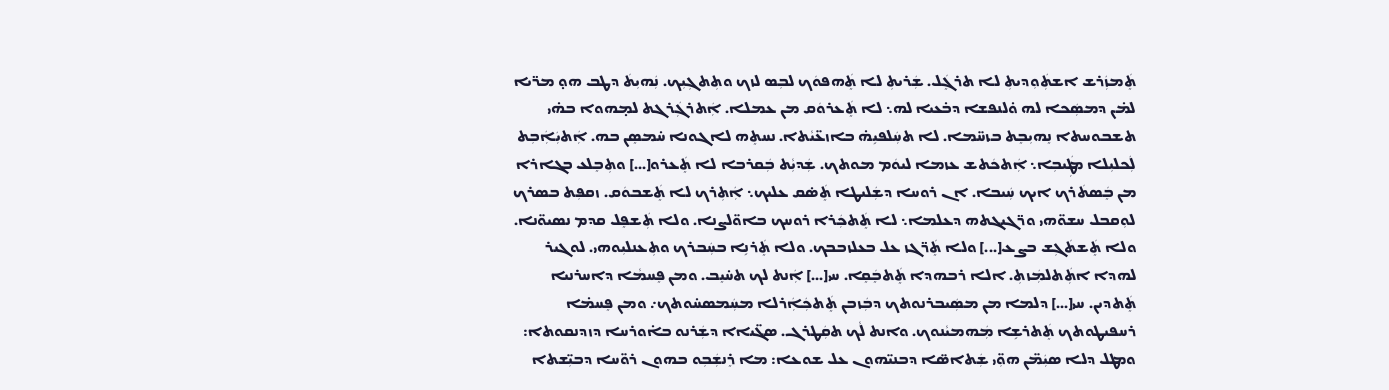ܬܸܿܡܙܲܪܫ ܐܫܬܲܘܼܕܝܬܼ ܠܐ ܬܪܓܸܿܠ. ܫܲܪܝܬܼ ܠܐ ܬܸܿܗܦܘܿܟ ܠܒܼܤ ܠܙܟ ܘܬܼܬܓܼܝܼܟ. ܢܲܗܝܼܬܿ ܕܛܒ ܗܘ̣ ܡܪ̈ܝܐ ܠܡ̇ܢ ܕܡܤܲܟܐ ܠܗ ܘ̇ܠܢܦܫܐ ܕܒ̇ܥܝܐ ܠܗ܆ ܠܐ ܬܸܿܥܪܘܿܩ ܡܢ ܥܡܠܐ. ܐܲܬܪܓܲܪܓܬ ܠܡ̣ܗܘܐ ܒܗ̇ܝ ܬܫܒܘܚܬܐ ܢܸܗܝܼܒܸܬ ܒܙܚ̈ܡܐ. ܠܐ ܬܚܲܠܦܝܹܗ̇ ܒܐܙܥ̈ܝܵܬܐ. ܢܚܬܸܗ ܠܐܓܘܢܐ ܚ̇ܡܤܸܢ ܒܗ. ܐܲܬܝܲܐܲܒܼܬ ܠܲܟܠܝܼܠܐ ܡܛܲܝܒܼܐ܆ ܐܲܬܟܿܬܫ ܥܙܡܐ ܠܝܘܿܡ ܡܘܬܟ. ܫܲܕܝܼܵܬ ܒܲܩܪܒܐ ܠܐ ܬܸܿܥܪܘ[...] ܘܬܼܒܸܠܥ ܒܓܐܪܐ ܡܢ ܒܸܿܤܬܿܪܟ ܐܝܟ ܚܲܝܒܐ. ܐܢ ܪܘܚܐ ܕܫܲܠܝܛܐ ܬܸܿܤ̇ܩ ܥܠܝܟ܆ ܐܲܬܼܪܟ ܠܐ ܬܸܿܫܒܘܿܩ. ܙܩܦܼܬ ܒܤܪܟ ܠܘܼܩܒܠ ܚܫܘ̈ܗܝ ܘܪ̈ܓܝܓܬܗ ܕܥܠܡܐ܆ ܠܐ ܬܸܿܬܟܲܪܐ ܪܘܚܟ ܒܐܘ̈ܠܨܢܐ. ܘܠܐ ܬܲܫܦܸܠ ܩܕܡ ܢܤܝܘ̈ܢܐ. ܘܠܐ ܬܸܿܫܬܿܓܼܫ ܒܨܥ[...] ܘܠܐ ܬܸܿܪ̈ܓܙ ܥܠ ܒܥܠܙܒܒܟ. ܘܠܐ ܬܸܿܪܢܹܐ ܒܚܲܒܪܟ ܘܬܼܥܢܠܝܼܘܗܝ. ܠܘܓܝܪ ܠܗܕܐ ܐܬܲܬܠܡܲܙܬܼ. ܐܠܐ ܪܒܗܕܐ ܬܸܿܬܒܸܿܩܸܐ. ܚܝ[...] ܐܲܢܬ ܠܟ ܬܚ̇ܝܸܒ. ܘܡܢ ܦܸܚܡܵܐ ܕܐܚܪܢܝܐ ܬܸܿܬܕܝܢ. ܚܝ[...] ܕܠܡܐ ܡܢ ܡܤܲܝܒܪܢܘܬܟ ܕܒܲܙܒܢ ܬܸܿܬܟܲܐܲܪܠܐ ܡܚܲܡܤܚ̇ܘܬܟ܇ ܘܡܢ ܦܸܚܡ̇ܐ ܪܚܦܝܛܘܬܟ ܬܸܿܬܪܫܹܐ ܡܲܗܡܝܵܢܘܟ. ܘܐܢܬ ܠܵܟ ܬܩܲܛܪܓ. ܤܓ̈ܝܐܐ ܕܫܲܪܢܘ ܒܐ̇ܘܪܚܐ ܕܙܕܢܩܘܬܐ: ܘܡܛܠ ܕܠܐ ܤܝܲܡ̈ܢ ܗܘܼ̈ܝ ܫܲܬܐܤ̈ܐ ܕܒܢܝ̈ܗܘܢ ܥܠ ܫܘܥܐ: ܡܐ ܪܸܢܫܲܒܼܘ ܒܗܘܢ ܪܘ̈ܚܐ ܕܒܝܼ̈ܫܬܐ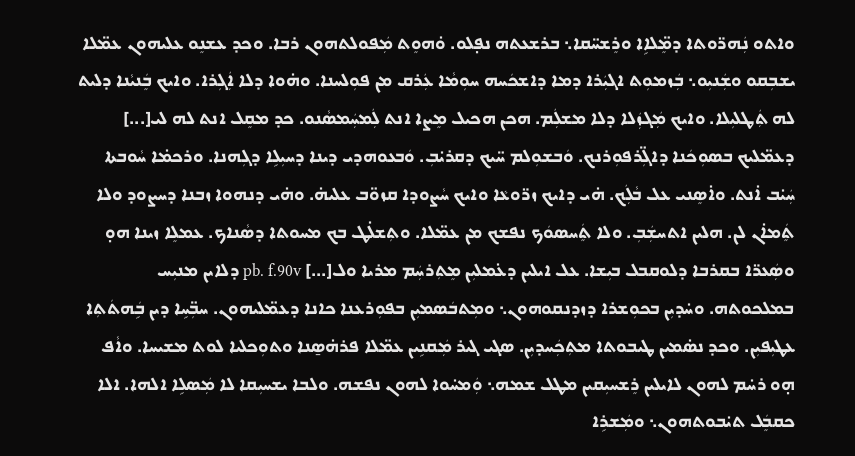ܘܐܬܘ ܢܲܗܪ̈ܘܬܐ ܕܡܸ̈ܠܐܹܐ ܘܪܸܫܚ̈ܩܐ܆ ܒܪܫܥܬܗ ܢܦ̣ܠܘ. ܘ̇ܗܘܸܬ ܡܲܦܘܠܬܗܘܢ ܪܒܐ. ܘܟܕ ܥܫܢܸܘ ܥܠܝܗܘܢ ܥܡ̈ܠܐ ܝܫܒܼܩܘ ܘܫܲܢܝܼܘ܆ ܒܲܙܡܘܼܬ ܐܓܝܲܪܐ ܕܡܐ ܕܐܫܟܿܚܗ ܚܘܼܡܵܐ ܥܲܪܩ ܡܢ ܦܘܼܠܚܢܐ. ܘܗ̇ܘܐ ܕܠܐ ܐܲܓܼܪܐ. ܘܐܝܟ ܒܸܿܢܝܵܢܐ ܕܠܝܬ ܠܗ ܬܲܛܠܝܼܠܐ. ܘܐܝܟ ܡܲܓܙܲܠܐ ܕܠܐ ܡܫܠܲܡ. ܗܟܢ ܗܟܝܠ ܡܸܨܐ ܐܢܬ ܠܲܡܚܲܡܤܵܢܘ. ܟܕ ܡܩܸܠ ܐܢܬ ܠܗ ܠܝ[...] ܕܥܡ̈ܠܝܟ ܒܤܘܼܟܿܢܐ ܕܐܓܼ̈ܪܦܘܼܪܢܟ. ܘܿܒܫܘܼܠܡ ܚ̈ܝܟ ܕܩܪܝ̇ܒܼ. ܘܿܒܥܘܗܕܝ ܕܝܢܐ ܕܚܝܼܠܹܐ ܕܓܼܗܢܐ. ܘܪܟܡ̇ܐ ܚܵܘܒܬܐ ܚܲܝ̇ܒ ܐ̇ܢܬ. ܘܐ̇ܤܸܢܝ ܥܠ ܒܵܠܲܟ. ܗ̇ܝ ܕܐܝܟ ܙܪ̈ܘܥܵܐ ܘܐܝܟ ܚܵܨܘܕܐ ܩܙܘ̈ܒ ܥܠܝܗ̇. ܘܗ̇ܝ ܕܢܗܘܐ ܙܒܢܐ ܕܚܨܘܕ ܘܠܐ ܬܸܿܡܐ̇ܢ ܠܢ. ܗܠܝܢ ܐܬܚܫܲܒܼ. ܘܠܐ ܬܸܿܚܤܘܿܟ ܢܦܫܟ ܡܢ ܥܡ̈ܠܐ. ܘܬܼܫܠ̇ܛ ܒܟ ܡܚܘܬܐ ܕܤܵܢܐܟ. ܥܡܠܸܐ ܙܝܢܐ ܗܘ̣ ܘܤܲܥܪ̈ܐ ܒܩܪܒܐ ܕܠܘܩܒܠ ܒܝܼܫܐ. ܥܠ ܐܝܠܝܢ ܕܥ̇ܡܠܝܼܢ ܡܸܬܼܪܚܲܡ ܡܪܝܐ ܘܠ[...] pb. f.90v ܕܠܐܝܢ ܡܢܝܼܚ ܒܡܠܟܘܬܗ. ܘܚ̇ܕܝܼܢ ܒܟܘܼܫܪܐ ܕܙܕܢܩܘܗܘܢ܆ ܘܡܼܬܒܿܤܡܝܼܢ ܒܦܘܼܪܥܢܐ ܟܐܢܐ ܕܥܡ̈ܠܝܗܘܢ. ܚܒܼ̈ܚܹܐ ܕܝܢ ܒܹܿܗܬܿܬܼܐ ܥܛܝܼܦܝܼܢ. ܘܟܕ ܢܤ̇ܡܝܢ ܛܝܒܘܬܐ ܡܬܼܟܲܚܕܝܼܢ. ܤܓܝ ܓܝܪ ܡܲܩܢܹܝܢ ܥܡ̈ܠܐ ܦܪܗ̇ܤ̱ܢܐ ܘܬܘܼܟܠܝܐ ܠܘܬ ܡܫܝܚܐ. ܘܐܵܦ ܗ̣ܘ ܪܚ̇ܡ ܠܗܘܢ ܠܐܝܠܝܢ ܪܸܫܚܝܼܩܝܢ ܡܛܠ ܫܡܗ܆ ܘܲܡܚ̇ܘܐ ܠܗܘܢ ܢܦܫܗ. ܘܠܒܐ ܝܫܚܝܼܩܐ ܠܐ ܡܲܤܠܹܐ ܐܠܗܐ. ܐܠܐ ܟܩܒܸܿܠ ܬܝ̇ܒܘܬܗܘܢ܆ ܘܡܲܫܪܹܐ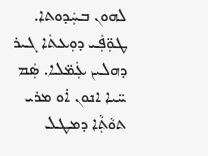ܠܗܘܢ ܒܚܲܕܘܬܐ. ܛܘܼ̈ܦܲܝ ܕܘܼܥܬܿܐ ܓܝܪ ܕܗܠܝܢ ܥܲܡ̈ܠܐ. ܤܲܡ ܚ̈ܝܐ ܐܢܘܢ ܐ̇ܘ ܡܪܝ ܬܘܵܬܼܵܐ ܕܡܛܠ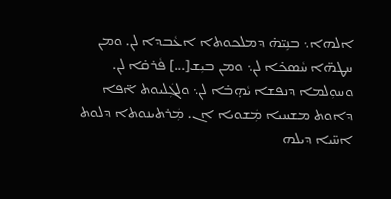ܐܠܗܐ܆ ܒܢܹܝ̈ܗ̇ ܕܡܠܟܘܬܐ ܐܥܵܒܕܐ ܠܢ. ܘܡܢ ܚܛܗ̈ܐ ܚܵܣܟ̇ܐ ܠܢ܆ ܘܡܢ ܒܝܼܫ[...] ܦܵܪܩ̇ܐ ܠܢ. ܘܚܘܼܠܡܐ ܕܢܦܫܐ ܝܵܗ̣ܒ̇ܐ ܠܢ܆ ܘܠܓܲܠܝܘܬ ܐ̈ܦܐ ܕܐܘܬ ܡܫܚܝܐ ܡܲܫܘܝܐ ܐܢ. ܡܲܪܬܝܢܘܬܐ ܕܠܘܬ ܐܚ̈ܝܐ ܕܝܠܗ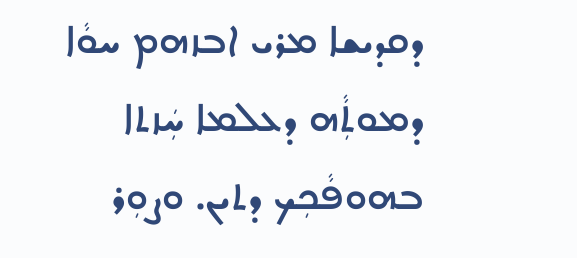ܕܩܕܝܫܐ ܡܪܝ ܐܒܙܗܡ ܚܘܵܐ ܕܡܘܬܼܵܗ ܕܥܠܡܐ ܚܲܙܬܐ ܒܗܘܦܵܟܼܟ ܕܬܝܢ. ܘܨܘܼܪ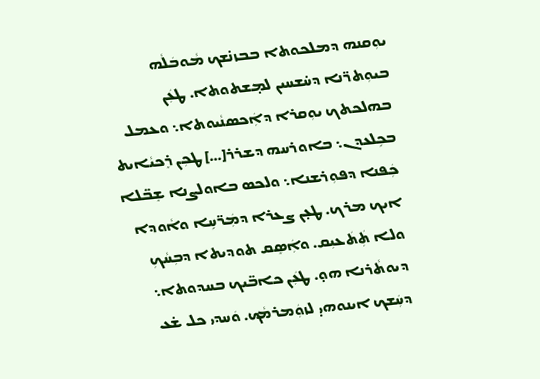ܝܘܼܩܢܗ ܕܡܠܟܘܬܐ ܒܒܙܢ̇ܫܟ ܡܵܘܒܿܠܵܗ ܒܝܘܼܬܪ̈ܢܐ ܕܚ̇ܫܚܝܢ ܠܡ̣ܫܬܘܬܐ. ܛܥܲܢ ܒܗܠܟܬܟ ܝܘܼܩܪܐ ܕܐܲܟܤܢܵܝܘܬܐ܆ ܘܥܡܠ ܒܟܹܠܥܕܢ܆ ܒܐܘܪܚܗ ܕܫܪܪ[...] ܛܟܼܢ ܪܸܟܝܵܐܝܬ ܟܲܦܢܐ ܕܦܘܼܪܫܢܐ܆ ܘܠܟܣ ܒܐܘܠܨܢܐ ܫܸܒ̈ܠܐ ܐܝܟ ܡܪܟ. ܛܥ̣ܢ ܨܥܪܐ ܕܡܲܪ̈ܚܹܐ ܘܐܵܘܕܐ ܘܠܐ ܬܲܬܿܥܝܼܩ. ܘܐܲܤܸܩ ܬܘܕܝܬܐ ܕܒܼܚܵܟܼ ܕܝܘܬܵܪܢܐ ܗܘ̣. ܛܥܲܢ ܟܐܒ̈ܝܟ ܒܚܕܘܬܐ܆ ܕܚܲܫܟ ܐܝܢܘܗܝ̣ ܠܙܘܲܡܪܡܵܟ. ܘܿܚܕܝ ܟܠ ܫ̇ܥ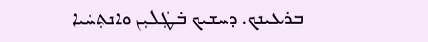ܒܪܥܝܢܟ. ܕܚܫܝܟ ܒ̇ܛܲܠܝܼܢ ܘܐܢܬܼܚܿܝܐ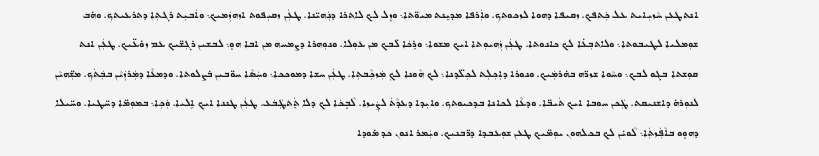ܐܢܬܛܥܢ ܚܵܙܝܼܐܝܬ ܥܠ ܟܲܬܦܟ. ܙܩܝܦܐ ܕܗܘܐ ܠܙܟܘܬܟ. ܘܐܲܪܦܐ ܡܕܝܸܢܬ ܡܝܘ̈ܬܐ܆ ܘܙܸܠ ܠܟ ܠܐܬܪܐ ܕܢܲܗܝ̈ܢܐ. ܛܥܲܢ ܙܩܝܼܦܘܬ ܐܙܗܙܲܡܝܟ܆ ܘܐܿܒܝܼܬ ܪܓܬܼܐ ܕܬܪܥܝܬܟ. ܘܗ̇ܒ ܫܘܼܡܠܝܐ ܠܛܝܒܘܬܐ܆ ܘܠܐܬܒܼܥ̇ܐ ܠܟ ܟܐܢܘܬܐ. ܛܥܲܢ ܙܲܗܝܘܼܬܐ ܐܝܟ ܡܫܘܐ܆ ܘܪܸܟܿܐ ܠ̇ܒܟ ܡܢ ܥܘܼܠܐ. ܘܢܘܼܗܪܐ ܕܨܡܚܗ ܡܢ ܐܒܐ ܗܘ̣܆ ܠܒܫܝܢ ܪܓܼܫ̈ܝܟ ܥܡ ܙܘ݁ܥ̈ܝܟ. ܛܥܲܢ ܐܢܬ ܩܘܼܫܬܐ ܒܓܘ ܠܒܟ܆ ܘܚܵܘܐ ܫܙܪ̈ܗ ܒܗ̇ܪܡܲܝܟ. ܘܢܘܪܐ ܕܐܼܟܼܠܼܬ ܠܟܼܠ̈ܕܢܐ܆ ܠܟ ܗܵܘܢܐ ܠܟܼ ܡܲܙܟܼܵܒܬܼܐ. ܛܥܲܢ ܚܫܐ ܕܡܘܟܟܐ܆ ܘܚܲܤܵܐ ܚܘ̈ܒܝܢ ܒ̇ܨܠܘܬܐ. ܘܕܡܥܵܐ ܕܡܲܪܙܲܝܵܢ ܒܒܲܬܿܟ. ܡܫܼ̈ܗܝܵܢ ܠܢܘܼܪܗ̇ ܕܐܫܢܝܩܬ. ܛܲܟܢ ܚܘܒܐ ܐܝܟ ܬܿܝܒ̈ܐ. ܘܕܥܵܐ ܠܟܐܢܐ ܒܕܟܝܘܬܟ. ܘܐܝܼܕܐ ܕܥܕܵܬܿ ܠܨܲܝܙܐ. ܠܵܒ̣ܟܿܐ ܠܟ ܕܠܐ ܬܸܿܬܛܲܒܿܥ. ܛܥܲܢ ܛܢܢܐ ܐܝܟ ܐܹܠܝܐ. ܘܲܟܼܐ܆ ܒܡܘܼܡ̈ܐ ܕܚ̈ܛܝܐ. ܘܚ̈ܝܠܐ ܕܗܘ̣ܘ ܒܐܵܦܲܙܬܲܐ܆ ܠܵܘܝ̇ܢ ܠܟ ܒܟܠܗܘܢ ܝܘܼܡ̈ܝܟ ܛܥܢ ܫܘܼܥܒܕܐ ܕܪ̈ܒܢܝܟ. ܘܝܲܡܪ ܐܢܘܢ ܟܕ ܡ̇ܘܕܐ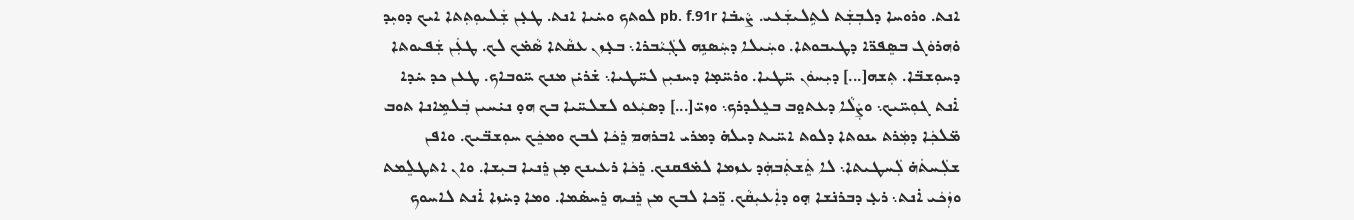ܐܢܬ. ܘܪܘܚܐ ܕܠܒܼܫܲܬ ܠܬܹܠܝܫܲܥܝ. ܨܵܝܒ̇ܐ pb. f.91r ܠܘܬܟ ܘܚ̇ܝܐ ܐܢܬ. ܛܥ̣ܢ ܫܲܠܝܘܼܬܼܬܐ ܐܝܟ ܕܘܝܼܕ ܘ̇ܗܪܘܿܓ ܒܤܸܦܪ̈ܐ ܕܛܝܒܘܬܐ. ܘܚܲܝܠܐ ܕܚܲܤܢܹܗ ܠܓܲܝܵܒܪܐ܆ ܒܥ̣ܙܢ ܥܩܵܬܐ ܤܵܡ̇ܟ ܠܟ. ܛܥܲܢ ܫܲܦܝܘܬܐ ܕܚܘܼܫܒ̈ܐ. ܬܼܫܗ[...] ܕܝܼܚܘܿܢ ܚ̈ܛܝܐ. ܘܪܚ̈ܡ̣ܐ ܕܚܢܝܼܢ ܠܚ̈ܛܝܐ܆ ܫ̇ܪܝ̇ܢ ܡܢܟ ܚ̈ܘܒܐܟ. ܛܥܢ ܟܕ ܚ̇ܕܐ ܐ̇ܢܬ ܓܘܼܚ̈ܝܟ܆ ܘܨܲܠܵܐ ܕܥܬܘ̤ܒ ܒܥܸܠܕܪܟ܆ ܘܙܝ̈[...] ܕܤܝܲܥܘ ܠܫܠܚ̈ܝܐ ܒܟ ܗܘ̣ ܢܝ̇ܚܝܢ ܒܲܠܡܹܐܢܐ ܬܘܒ ܡ̈ܠܟܲܐ ܕܡܲܪܬ ܝܢܘܬܐ ܕܠܘܬ ܐܚ̈ܝܬ ܕܝܠܗ̇ ܕܡܪܝ ܐܒܪܗܡ ܪܸܟܿܐ ܠܒܟ ܘܡܟܸܿܟ ܚܘܼܫܒ̈ܝܟ. ܘܐܦܢ ܫܠܲܚܬܿܗ̇ ܠܲܚܛܝܬܐ܆ ܠܐ ܬܸܿܫܬܲܒܗܲܕ ܥܙܡܐ ܠܡ̇ܦܩܢܟ. ܪܸܟܿܐ ܪܥܝܢܟ ܡ̣ܢ ܪܸܢܝܐ ܒܝܼܫܐ. ܘܐܢ ܐܬܛܠܸܡܬ ܘܙܲܟܿܝ ܐ̇ܢܬ܆ ܪܥ̣ ܕܒܪܢ̇ܫܐ ܗ̣ܘ ܕܐܲܥܝܼܩܵܟ. ܪܸ̈ܟܐ ܠܒܟ ܡܢ ܪܸܢܝܗ ܪܸܚܤ̇ܡܐ. ܘܡܐ ܕܚ̇ܙܐ ܐ̇ܢܬ ܠܐܚܘܟ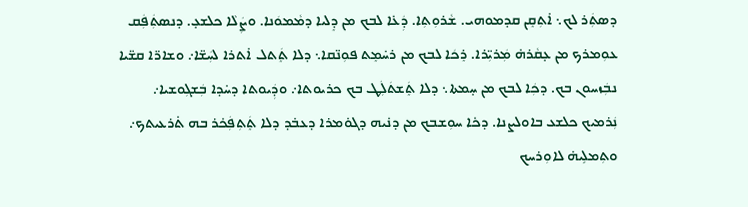ܕܤܬܲܪ ܠܟ܆ ܐ̇ܬܼܩܸܢ ܩܕܡܘܗܝ. ܫܵܪܘܼܬܼܐ. ܕܲܥ̇ܐ ܠܒܟ ܡܢ ܕܸܠܝܐ ܕܡܵܡܘܿܢܐ. ܘܨܲܠܵܐ ܟܠܫܥ̣. ܕܢܤܬܲܦܲܩ ܥܘܼܡܪܟ ܡܢ ܥ̣ܩܵܪܗ̇ ܡܲܪܝܼ̈ܪܐ. ܪܸܟܿܐ ܠܒܟ ܡܢ ܪܚ̇ܡܸܬ ܦܘܼܢ̈ܩܐ܆ ܕܠܐ ܬܸܿܬܠ ܐ̇ܬܪܐ ܠܚܲܫ̈ܐ܇ ܘܫܐܪ̈ܐ ܩܫ̈ܝܐ ܢܒܲܙܚܘܢ ܒܟ. ܕܟܲܐ ܠܒܟ ܡܢ ܚ̣ܡܬܐ܆ ܕܠܐ ܬܸܿܫܬܿܠܲܛ ܒܟ ܟܪܝܘܬܐ܇ ܘܕܲܝܘܬܐ ܕܚ̇ܕܐ ܒܲܫܓܼܘܫܝܐ܇ ܢܲܪܡܝܟ ܟܠܫܥ ܒܐܘܠܨܢܐ. ܕܟ̇ܐ ܚܘܼܫܒܟ ܡܢ ܕܢ̇ܝܗ ܕܓܘ̇ܡܪܐ ܕܥܒ̇ܕ ܕܠܐ ܬܸܿܬܼܦܲܟ̇ܪ ܒܗ ܬ̇ܪܥܝܬܟ܇ ܘܬܼܡܠܹܝܗ̇ ܠܐܘܼܪܚܟ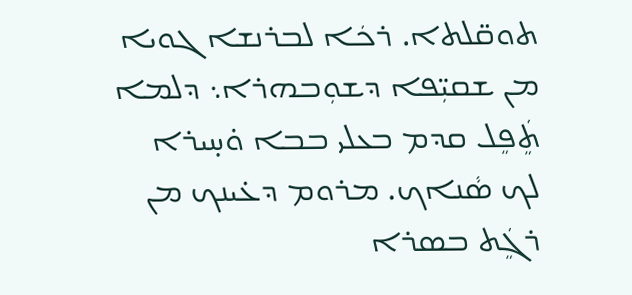ܬܘܩ̈ܠܬܐ. ܪܟܿܐ ܠܒܪܢܫܐ ܓܘܝܐ ܡܢ ܫܩܝܼ̈ܦܐ ܕܫܘܼܒܗܪܐ܆ ܕܠܡܐ ܬܸܿܦܸܠ ܩܕܡ ܒܥܠܝ ܒܒܐ ܘ̇ܚ̣ܝܪܐ ܠܟ ܤܵܢܐܟ. ܡܪܘܡ ܕܥ̇ܝܢܟ ܡܢ ܪܓܸܿܬ ܒܤܪܐ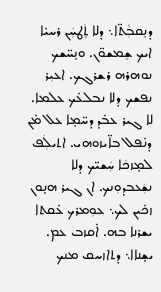ܕܢܸܩܒܼܵܬ̈ܐ܆ ܕܠܐ ܬܸܿܛܚܲܢ ܪܚܝ̇ܐ ܐܝܟ ܫܸܡܫܘ̈ܢ. ܘܢ̣ܚ̈ܫܟ ܢܘܗܪܗ ܪܫܪܓܟ. ܐܥܝܼܪ ܢܦܫܟ ܕܠܐ ܢܒܠܥ̇ܟ ܥܠܡܐ. ܠܐ ܓܝܪ ܥܒ̇ܕ ܕܚ̈ܡ̣ܐ ܥܠ ܡ̇ܢ ܕܢ̇ܦܠ ܒܐ̈ܝܙܘܗܝ. ܐܬܝܠܲܦ ܠܡ̣ܙܟܿܐ ܚܲܫܝ̈ܟ ܕܠܐ ܢܫܲܥܒܕܘܼܢܟ. ܐܢ ܓܝܪ ܗܢ̣ܘܢ ܙܟ̇ܝܢ ܠܟ܆ ܥܘܼܡܪܟ ܥ̇ܩܬܐ ܝܫܪܢܐ ܒܗ. ܐ̇ܩܙܒ ܥܡ. ܝܫ̣ܢܐܐ܆ ܕܬܐܙܚܩ ܡܢܟ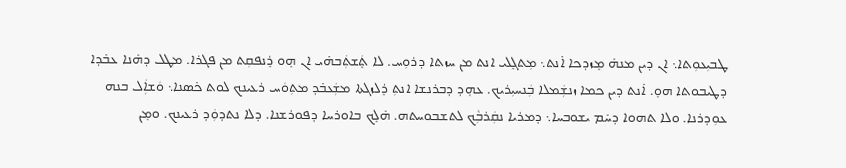ܛܒܝܼܥܘܼܬܐ܆ ܐܢ ܕܝܢ ܡܢܗ̇ ܡܸܙܕܟܐ ܐ̇ܢܬ܆ ܡܼܬܓܸܠܝ ܐܢܬ ܡܢ ܚܙܬܐ ܕܪܘܼܚ. ܠܐ ܬܸܿܫܬܲܒܗ̇ܝ ܐܢ ܗ̣ܘ ܪܸܢܦܩܼܬ ܡܢ ܦܓܪܐ. ܡܛܠ ܕܗ̇ܢܐ ܥܒ̇ܕܐ ܕܛܝܒܘܬܐ ܗܘ̣. ܐ̇ܢܬ ܕܝܢ ܟܡܐ ܙܢܫܲܡܠܐ ܒܲܢܚܝܼܪܝܟ. ܥܗ̣ܕ ܕܒܪܢܫܐ ܐܢܬܼ ܪܸܠܙܓܬܐ ܡܫܲܥܒ̇ܕ ܡܬܼܘܿܚ ܪܥܝܢܟ ܠܘܬ ܟ̇ܤܢܐ܆ ܘܿܫܐܲܠ ܒܢܗ ܥܘܼܕܪܢܐ. ܘܠܐ ܬܗܘܐ ܕܚ̇ܡ ܝܫܘܒܚܐ܆ ܕܡܪܝܐ ܢܩܲܪܒܼܵܟ ܠܬܫܒܘܚܬܗ. ܗ̇ܠܸܟ ܒܐܘܪܚܐ ܕܦܘܪܫܢܐ. ܕܠܐ ܢܬܕܘܲܕ ܪܥܝܢܟ. ܘܡ̣ܢ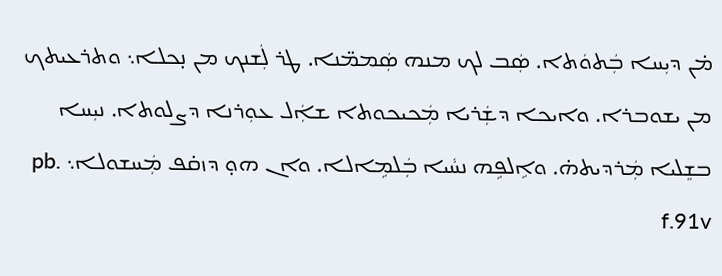ܡ̇ܢ ܕܝܼܚܐ ܒܲܬܘܿܬܐ. ܤܲܒ ܠܟ ܡܢܗ ܤܲܡܡ̈ܢܐ. ܛܪ ܠܲܫܢܟ ܡܢ ܢ̣ܟܠܐ܆ ܘܬܪܥܝܬܟ ܡܢ ܝܫܘܒܪܐ. ܘܐܝܟܐ ܕܫܲܪܝܐ ܡܲܟܝܟܘܬܐ ܫܐܲܠ ܥܘܼܪܢܐ ܕܨܠܘܬܐ. ܢܝܼܚܐ ܒܫܸܠܝܐ ܡܲܪܕܝܬܗ̇. ܘܐܹܠܦܹܗ ܢܚܵܝܐ ܒܲܠܡܹܐܠܐ. ܘܐܢ ܗܘ̣ ܕܙܩ̇ܦ ܡܲܚܫܘܠܐ܆ pb. f.91v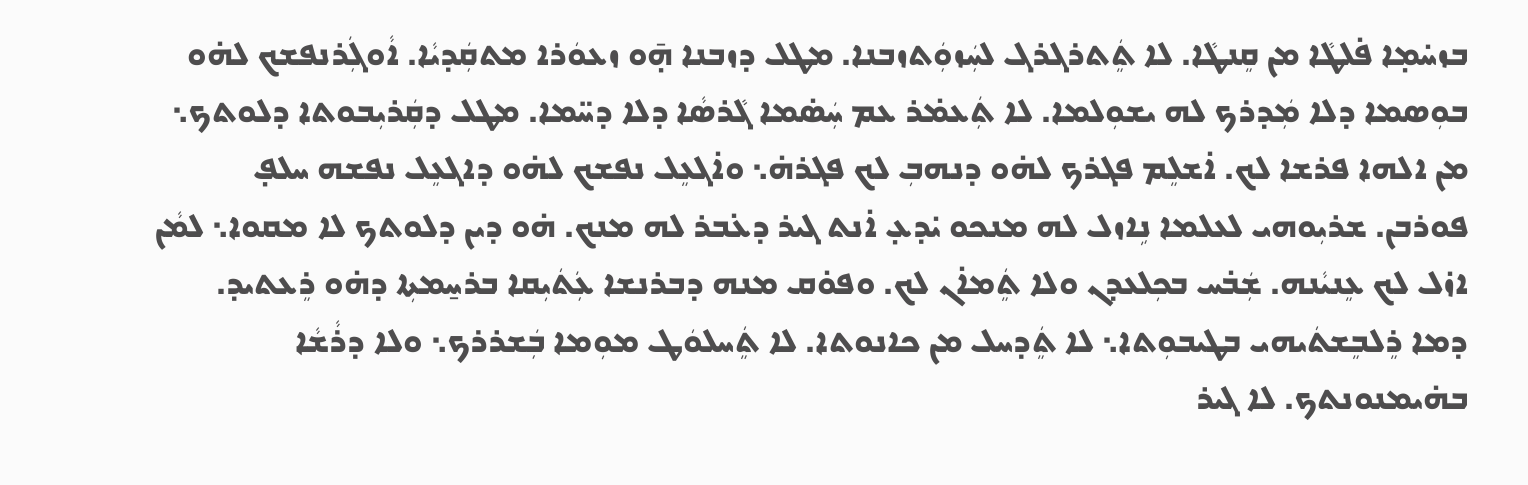ܒܙܚ̇ܡ̣ܐ ܦ̇ܠܛܵܐ ܡܢ ܩܸܢܛܵܐ. ܠܐ ܬܸܿܬܪܓܪܓ ܠܚܲܙܘܲܬܙܒܢܐ. ܡܛܠ ܕܙܒܢܐ ܗ̣̄ܘ ܙܥܘܿܪܐ ܡܬܩܲܕܝܵܐ. ܐܵܘܓܲܪܢܦܫܟ ܠܗ̇ܘ ܒܘܼܤܡܐ ܕܠܐ ܡܲܕܪܟ ܠܗ ܝܫܘܼܠܡܐ. ܠܐ ܬܲܥܡ̇ܪ ܥܡ ܚܲܤ̇ܡܐ ܓܵܪܤܵܐ ܕܠܐ ܕܚ̈ܡܐ. ܡܛܠ ܕܩܲܪܝܼܒܘܬܐ ܕܠܘܬܟ܆ ܡܢ ܐܠܗܐ ܦܪܫܐ ܠܟ. ܐ̇ܫܠܸܡ ܦܓܪܟ ܠܗ̇ܘ ܕܢܗܒܼ ܠܟ ܦܓܪܗ̇܆ ܘܐ̇ܓܥܸܠ ܢܦܫܟ ܠܗ̇ܘ ܕܐܓܥܸܠ ܢܦܫܗ ܚܠܦ̣ ܦܘܪܒܢ. ܫܪܝܼܘܗܝ ܠܥܠܡܐ ܢܹܐܙܠ ܠܗ ܡܢܟܘ ܝ̇ܕܥ̣ ܐ̇ܢܬ ܓܝܪ ܕܥ̇ܒܪ ܠܗ ܡܢܟ. ܗ̇ܘ ܕܝܢ ܕܠܘܬܟ ܠܐ ܡܩܘܐ܆ ܠܡܵܢ ܐܙ̇ܠ ܠܟ ܥܸܢܝܵܢܗ. ܫܲܒ̇ܚ ܒܟܼܠܥܕܢ ܘܠܐ ܬܸܿܡܐ̇ܢ ܠܟ. ܘܦܘ̇ܩ ܡܢܗ ܕܒܪܢܫܐ ܥܲܬܿܝܼܩܐ ܒܪܚ̱ܡܬܼܐ ܕܗ̇ܘ ܪܸܥܬܝܕ. ܕܡܐ ܪܸܠܒܸܫܬܿܝܗܝ ܒܛܝܒܘܼܬܐ܆ ܠܐ ܬܸܿܕܚܠ ܡܢ ܟܐܢܘܬܐ. ܠܐ ܬܸܿܚܠܘܿܛ ܡܘܼܡܐ ܒܲܫܪܪܟ܆ ܘܠܐ ܕܪܵܫܵܐ ܒܗ̇ܝܡܢܘܢܬܟ. ܠܐ ܓܝܪ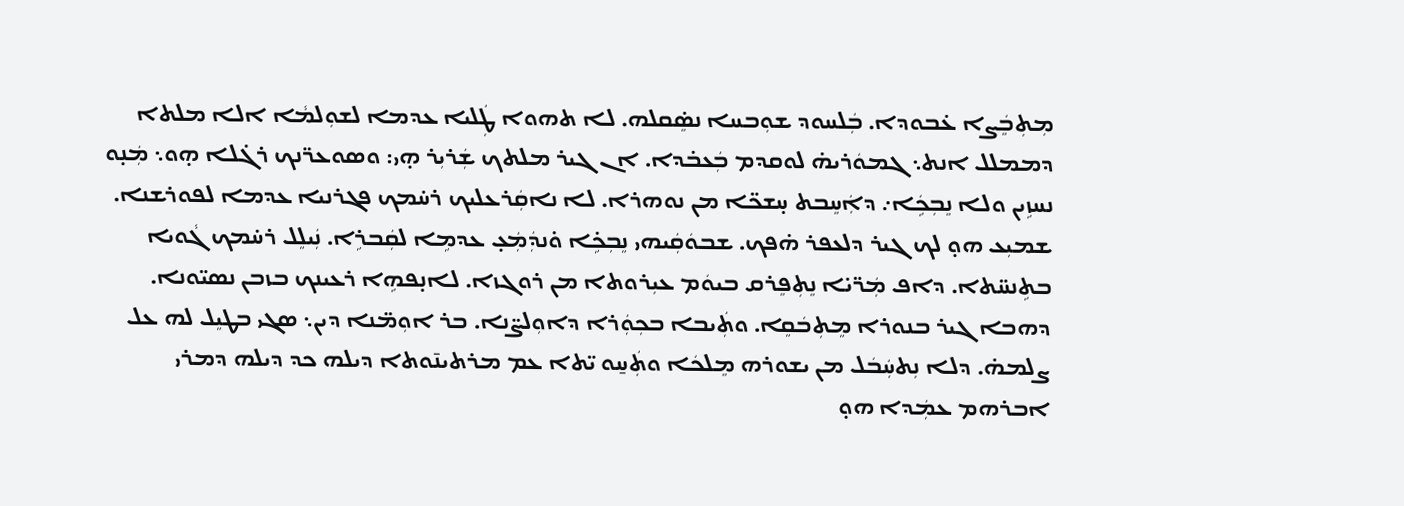ܡܼܬܼܒܸܿܨܐ ܥ̇ܒܘܕܐ. ܒܲܠܚܘܕ ܫܘܼܒܚܐ ܢܤܸ̇ܩܠܗ. ܠܐ ܬܗܘܐ ܛܲܠܝܐ ܥܕܡܐ ܠܫܘܼܠܡܵܐ ܐܠܐ ܡܠܬܐ ܕܡܡܠܠ ܐܢܬ܆ ܓܡܘܿܪܝܗ̇ ܠܘܩܕܡ ܒܲܥܒ̇ܕܐ. ܐܢ ܓܝܪ ܡܠܬܟ ܫܲܪܝܼܪ ܗ̣ܝ: ܘܤܘܥܪ̈ܢܟ ܪܓ̇ܠܐ ܗ̣ܘ܆ ܡܲܢ̣ܘ ܢܚܙܹܝܢ ܘܠܐ ܢܸܒܼܟܹܿܐ܇ ܕܐܲܚܸܒܬ ܚ̣ܫܟ̈ܐ ܡܢ ܢܘܗܪܐ. ܠܐ ܢܐܩܲܪܥܠܝܟ ܪܚ̇ܡܟ ܦܓܪܢܝܐ ܥܕܡܐ ܠܦܘܪܫܢܐ. ܫܡܝܼܥ ܗܘ̣ ܠܟ ܓܝܪ ܕܠܥܦܪ ܗ̇ܦܟ. ܫܒܘܿܩܲܝܗܝ ܢܸܒܼܟܹ̇ܐ ܘ̇ܢܕܲܡܲܥ̣ ܥܕܡܹܐ ܠܩܲܒܪܹܐ. ܢܲܝܠܸܠ ܪܚ̇ܡܟ ܓܵܘܝܐ ܒܬܹܢܚ̈ܬܐ. ܕܐܦ ܡܲܪ̈ܝ̇ܐ ܢܸܬܼܦܸܪܩ ܒܝܘܿܡ ܥܝܼܪܘܬܐ ܡܢ ܪܘܓܙܐ. ܠܐܢ̣ܦܗܹܐ ܪܥܝܢܟ ܒܙܒܢ ܢܤܝ̈ܘܢܐ. ܕܗܒܐ ܓܝܪ ܒܢܘܪܐ ܡܸܬܼܒܿܩܸܐ. ܘܬܲܝܒܐ ܒܟܼܘܲܪܐ ܕܐܘܼܠܨ̈ܢܐ. ܒܪ ܐܘܼܡ̈ܢܐ ܕܝܢ܆ ܤܓܝ ܒܛܝܸܠ ܠܗ ܥܠ ܨܠܡܗ̇. ܕܠܐ ܢܼܬܚܲܒܿܠ ܡܢ ܝܫܘܪܗ ܡܸܠܟܿܐ ܘܬܲܚ̱ܘ ܝ̈ܬܐ ܥܡ ܡܪܬܝܢ̄ܘܬܐ ܕܝܠܗ ܟܕ ܕܝܠܗ ܕܡܪܝ ܐܒܪܗܡ ܥܡܲܕܐ ܗܘ̣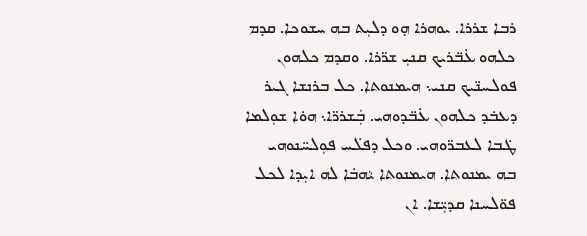ܪܒܐ ܫܪܪܐ. ܝܘܗܪܐ ܗ̣ܘ ܕܠܝܼܬ ܒܗ ܚܫܘܟܐ. ܩܕܡ ܟܠܗܘ ܥ̇ܒ̈ܪܝܟ ܩܢܝܼ ܫܪ̈ܪܐ. ܘܩܕܡ ܟܠܗܘܢ ܦܘܠܚܢ̈ܝܟ ܩܢܝ܆ ܗܝܡܢܘܬܐ. ܟܠ ܒܪܢܫܐ ܓܝܪ ܕܥܒ̇ܕ ܟܠܗܘܢ ܥ̇ܒ̈ܕܘܗܝ. ܒܲܫܪܪ̈ܐ܆ ܗܘ̇ܐ ܫܘܼܠܡܐ ܛ̇ܒܐ ܠܥܒܪ̈ܘܗܝ. ܘܟܠ ܕܦܠ̇ܚ ܦܘܼܠܚ̈ܢܘܗܝ ܒܗ ܝܡܢܘܬܐ. ܗܝܡܢܘܬܐ ܝܵܗܒ̇ܐ ܠܗ ܐܝܼܕܐ ܠܟܠ ܦܘ̈ܠܚܢܐ ܩܕܝܼ̈ܫܐ. ܐܢ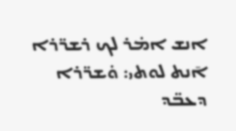ܐܢܫ ܐܡ̇ܪ ܠܟ ܪܫܪ̈ܪܐ ܐ̄ܢܬ ܠܘܬܝ: ܘ̇ܫܪ̈ܪܐ ܕܥܒ̈ܕ